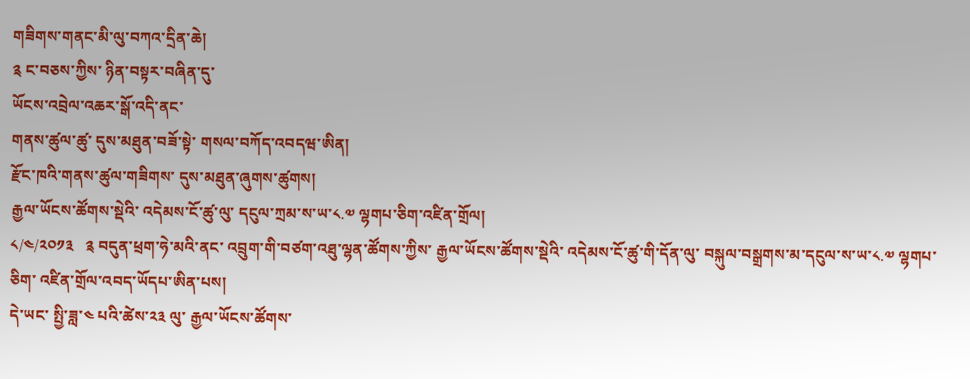གཟིགས་གནང་མི་ལུ་བཀའ་དྲིན་ཆེ།
༉ ང་བཅས་ཀྱིས་ ཉིན་བསྟར་བཞིན་དུ་
ཡོངས་འབྲེལ་འཆར་སྒོ་འདི་ནང་
གནས་ཚུལ་ཚུ་ དུས་མཐུན་བཟོ་སྟེ་ གསལ་བཀོད་འབདཝ་ཨིན།
རྫོང་ཁའི་གནས་ཚུལ་གཟིགས་ དུས་མཐུན་ཞུགས་ཚུགས།
རྒྱལ་ཡོངས་ཚོགས་སྡེའི་ འདེམས་ངོ་ཚུ་ལུ་ དངུལ་ཀྲམ་ས་ཡ་༨.༧ ལྷགཔ་ཅིག་འཛིན་གྲོལ།
༨/༤/༢༠༡༣   ༉ བདུན་ཕྲག་ཧེ་མའི་ནང་ འབྲུག་གི་བཙག་འཐུ་ལྷན་ཚོགས་ཀྱིས་ རྒྱལ་ཡོངས་ཚོགས་སྡེའི་ འདེམས་ངོ་ཚུ་གི་དོན་ལུ་ བསྐུལ་བསྒྲགས་མ་དངུལ་ས་ཡ་༨.༧ ལྷགཔ་ཅིག་ འཛིན་གྲོལ་འབད་ཡོདཔ་ཨིན་པས།
དེ་ཡང་ སྤྱི་ཟླ་༤ པའི་ཚེས་༢༣ ལུ་ རྒྱལ་ཡོངས་ཚོགས་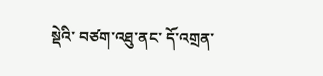སྡེའི་ བཙག་འཐུ་ནང་ དོ་འགྲན་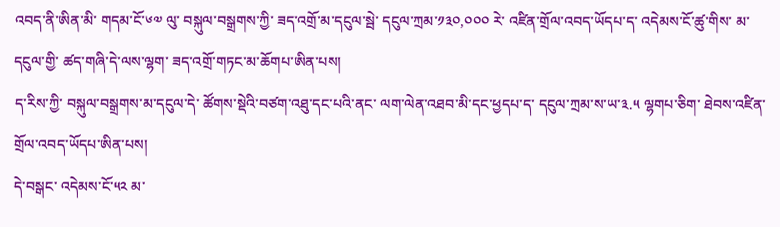འབད་ནི་ཨིན་མི་ གདམ་ངོ་༦༧ ལུ་ བསྐུལ་བསྒྲགས་ཀྱི་ ཟད་འགྲོ་མ་དངུལ་སྦེ་ དངུལ་ཀྲམ་༡༣༠,༠༠༠ རེ་ འཛིན་གྲོལ་འབད་ཡོདཔ་ད་ འདེམས་ངོ་ཚུ་གིས་ མ་དངུལ་གྱི་ ཚད་གཞི་དེ་ལས་ལྷག་ ཟད་འགྲོ་གཏང་མ་ཆོགཔ་ཨིན་པས།
ད་རིས་ཀྱི་ བསྐུལ་བསྒྲགས་མ་དངུལ་དེ་ ཚོགས་སྡེའི་བཙག་འཐུ་དང་པའི་ནང་ ལག་ལེན་འཐབ་མི་དང་ཕྱདཔ་ད་ དངུལ་ཀྲམ་ས་ཡ་༣.༥ ལྷགཔ་ཅིག་ ཐེབས་འཛིན་གྲོལ་འབད་ཡོདཔ་ཨིན་པས།
དེ་བསྒང་ འདེམས་ངོ་༥༢ མ་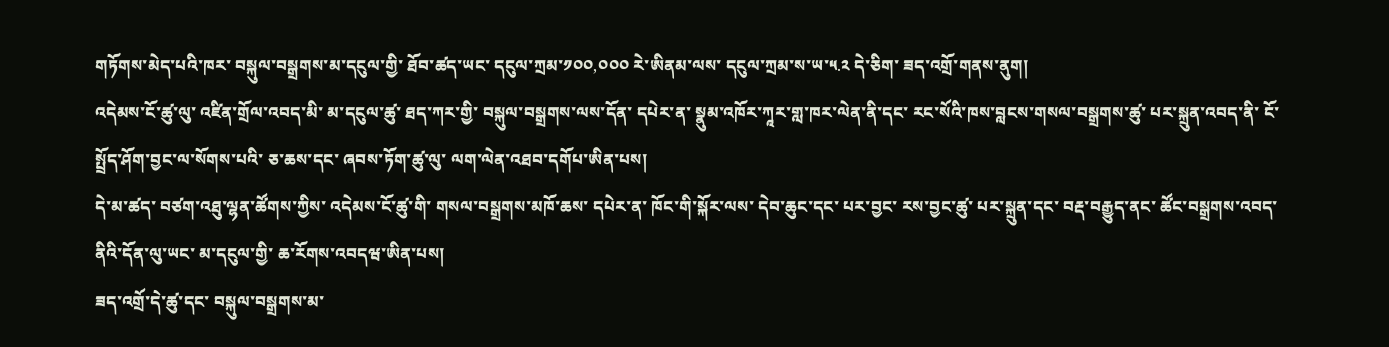གཏོགས་མེད་པའི་ཁར་ བསྐུལ་བསྒྲགས་མ་དངུལ་གྱི་ ཐོབ་ཚད་ཡང་ དངུལ་ཀྲམ་༡༠༠,༠༠༠ རེ་ཨིནམ་ལས་ དངུལ་ཀྲམ་ས་ཡ་༥.༢ དེ་ཅིག་ ཟད་འགྲོ་གནས་ནུག།
འདེམས་ངོ་ཚུ་ལུ་ འཛིན་གྲོལ་འབད་མི་ མ་དངུལ་ཚུ་ ཐད་ཀར་གྱི་ བསྐུལ་བསྒྲགས་ལས་དོན་ དཔེར་ན་ སྣུམ་འཁོར་ཀཱར་གླ་ཁར་ལེན་ནི་དང་ རང་སོའི་ཁས་བླངས་གསལ་བསྒྲགས་ཚུ་ པར་སྐྲུན་འབད་ནི་ ངོ་སྤྲོད་ཤོག་བྱང་ལ་སོགས་པའི་ ཅ་ཆས་དང་ ཞབས་ཏོག་ཚུ་ལུ་ ལག་ལེན་འཐབ་དགོཔ་ཨིན་པས།
དེ་མ་ཚད་ བཙག་འཐུ་ལྷན་ཚོགས་ཀྱིས་ འདེམས་ངོ་ཚུ་གི་ གསལ་བསྒྲགས་མཁོ་ཆས་ དཔེར་ན་ ཁོང་གི་སྐོར་ལས་ དེབ་ཆུང་དང་ པར་བྱང་ རས་བྱང་ཚུ་ པར་སྐྲུན་དང་ བརྡ་བརྒྱུད་ནང་ ཚོང་བསྒྲགས་འབད་ནིའི་དོན་ལུ་ཡང་ མ་དངུལ་གྱི་ ཆ་རོགས་འབདཝ་ཨིན་པས།
ཟད་འགྲོ་དེ་ཚུ་དང་ བསྐུལ་བསྒྲགས་མ་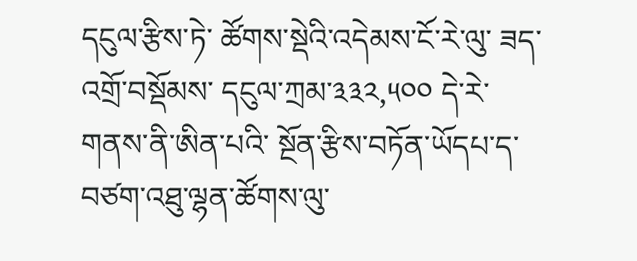དངུལ་རྩིས་ཏེ་ ཚོགས་སྡེའི་འདེམས་ངོ་རེ་ལུ་ ཟད་འགྲོ་བསྡོམས་ དངུལ་ཀྲམ་༣༣༢,༥༠༠ དེ་རེ་ གནས་ནི་ཨིན་པའི་ སྔོན་རྩིས་བཏོན་ཡོདཔ་ད་ བཙག་འཐུ་ལྷན་ཚོགས་ལུ་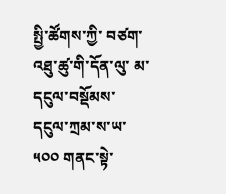སྤྱི་ཚོགས་ཀྱི་ བཙག་འཐུ་ཚུ་གི་དོན་ལུ་ མ་དངུལ་བསྡོམས་ དངུལ་ཀྲམ་ས་ཡ་༥༠༠ གནང་སྟེ་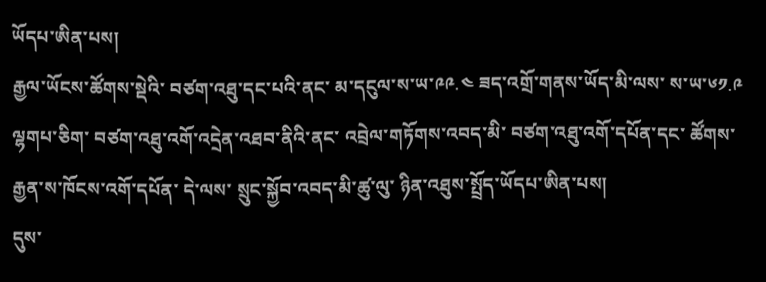ཡོདཔ་ཨིན་པས།
རྒྱལ་ཡོངས་ཚོགས་སྡེའི་ བཙག་འཐུ་དང་པའི་ནང་ མ་དངུལ་ས་ཡ་༩༩.༤ ཟད་འགྲོ་གནས་ཡོད་མི་ལས་ ས་ཡ་༦༡.༩ ལྷགཔ་ཅིག་ བཙག་འཐུ་འགོ་འདྲེན་འཐབ་ནིའི་ནང་ འབྲེལ་གཏོགས་འབད་མི་ བཙག་འཐུ་འགོ་དཔོན་དང་ ཚོགས་རྒྱན་ས་ཁོངས་འགོ་དཔོན་ དེ་ལས་ སྲུང་སྐྱོབ་འབད་མི་ཚུ་ལུ་ ཉིན་འཐུས་སྤྲོད་ཡོདཔ་ཨིན་པས།
དུས་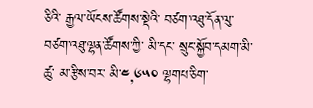ཅིའི་ རྒྱལ་ཡོངས་ཚོགས་སྡེའི་ བཙག་འཐུ་དོན་ལུ་ བཙག་འཐུ་ལྷན་ཚོགས་ཀྱི་ མི་དང་ སྲུང་སྐྱོབ་དམག་མི་ཚུ་ མ་རྩིས་བར་ མི་༤,༦༥༠ ལྷགཔ་ཅིག་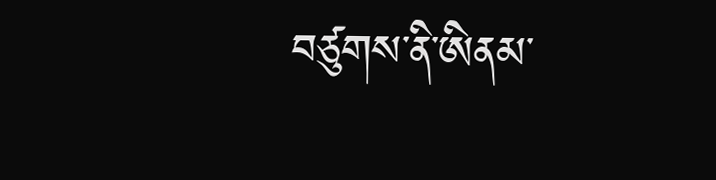བཙུགས་ནི་ཨིནམ་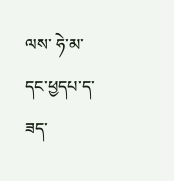ལས་ ཧེ་མ་དང་ཕྱདཔ་ད་ ཟད་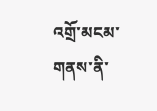འགྲོ་མངམ་གནས་ནི་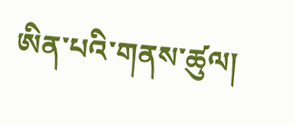ཨིན་པའི་གནས་ཚུལ།